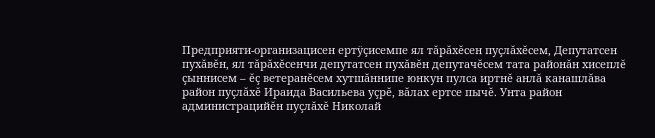Предприяти-организацисен ертÿçисемпе ял тăрăхĕсен пуçлăхĕсем, Депутатсен пухăвĕн, ял тăрăхĕсенчи депутатсен пухăвĕн депутачĕсем тата районăн хисеплĕ çыннисем – ĕç ветеранĕсем хутшăннипе юнкун пулса иртнĕ анлă канашлăва район пуçлăхĕ Ираида Васильева уçрĕ, вăлах ертсе пычĕ. Унта район администрацийĕн пуçлăхĕ Николай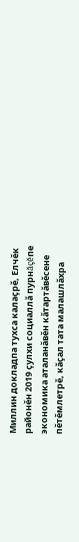Миллин докладпа тухса калаçрĕ, Елчĕк районĕн 2019 çулхи социаллă пурнăçĕпе экономика аталанăвĕн кăтартăвĕсене пĕтĕмлетрĕ, кăçал тата малашлăхра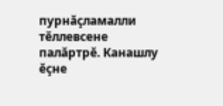пурнăçламалли тĕллевсене палăртрĕ. Канашлу ĕçне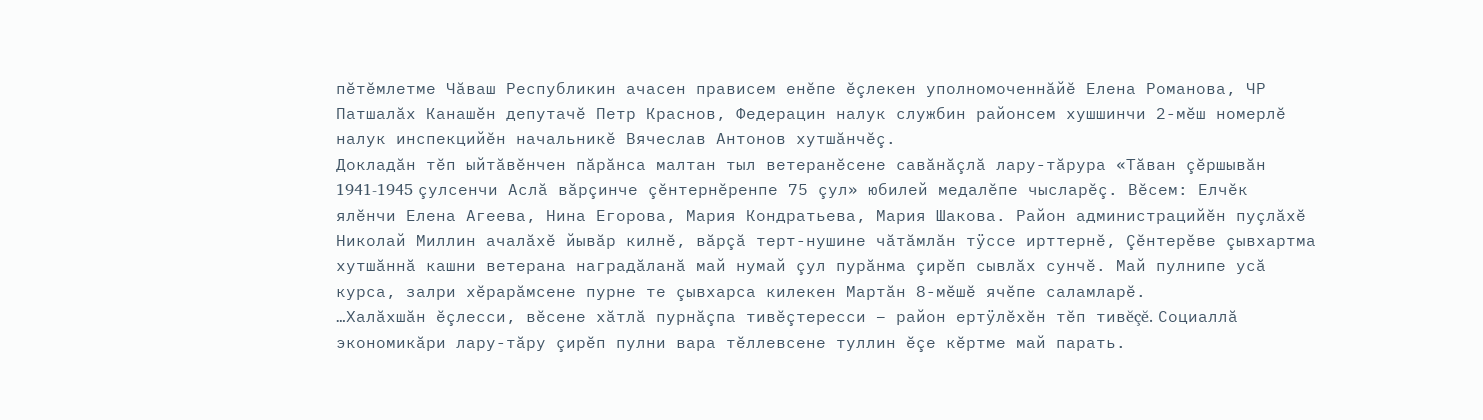пĕтĕмлетме Чăваш Республикин ачасен прависем енĕпе ĕçлекен уполномоченнăйĕ Елена Романова, ЧР Патшалăх Канашĕн депутачĕ Петр Краснов, Федерацин налук службин районсем хушшинчи 2-мĕш номерлĕ налук инспекцийĕн начальникĕ Вячеслав Антонов хутшăнчĕç.
Докладăн тĕп ыйтăвĕнчен пăрăнса малтан тыл ветеранĕсене савăнăçлă лару-тăрура «Тăван çĕршывăн 1941-1945 çулсенчи Аслă вăрçинче çĕнтернĕренпе 75 çул» юбилей медалĕпе чысларĕç. Вĕсем: Елчĕк ялĕнчи Елена Агеева, Нина Егорова, Мария Кондратьева, Мария Шакова. Район администрацийĕн пуçлăхĕ Николай Миллин ачалăхĕ йывăр килнĕ, вăрçă терт-нушине чăтăмлăн тÿссе ирттернĕ, Çĕнтерĕве çывхартма хутшăннă кашни ветерана наградăланă май нумай çул пурăнма çирĕп сывлăх сунчĕ. Май пулнипе усă курса, залри хĕрарăмсене пурне те çывхарса килекен Мартăн 8-мĕшĕ ячĕпе саламларĕ.
…Халăхшăн ĕçлесси, вĕсене хăтлă пурнăçпа тивĕçтересси – район ертÿлĕхĕн тĕп тивĕçĕ. Социаллă экономикăри лару-тăру çирĕп пулни вара тĕллевсене туллин ĕçе кĕртме май парать.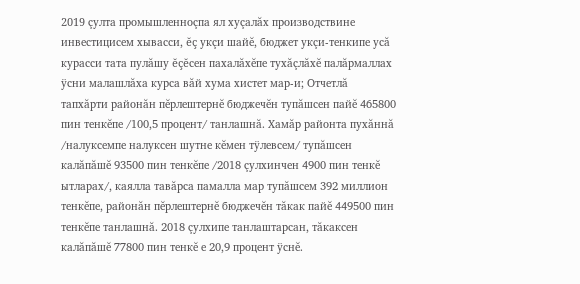2019 çулта промышленноçпа ял хуçалăх производствине инвестицисем хывасси, ĕç укçи шайĕ, бюджет укçи-тенкипе усă курасси тата пулăшу ĕçĕсен пахалăхĕпе тухăçлăхĕ палăрмаллах ÿсни малашлăха курса вăй хума хистет мар-и; Отчетлă тапхăрти районăн пĕрлештернĕ бюджечĕн тупăшсен пайĕ 465800 пин тенкĕпе /100,5 процент/ танлашнă. Хамăр районта пухăннă /налуксемпе налуксен шутне кĕмен тÿлевсем/ тупăшсен калăпăшĕ 93500 пин тенкĕпе /2018 çулхинчен 4900 пин тенкĕ ытларах/, каялла тавăрса памалла мар тупăшсем 392 миллион тенкĕпе, районăн пĕрлештернĕ бюджечĕн тăкак пайĕ 449500 пин тенкĕпе танлашнă. 2018 çулхипе танлаштарсан, тăкаксен калăпăшĕ 77800 пин тенкĕ е 20,9 процент ÿснĕ.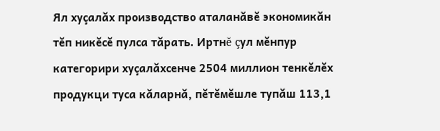Ял хуçалăх производство аталанăвĕ экономикăн тĕп никĕсĕ пулса тăрать. Иртнĕ çул мĕнпур категорири хуçалăхсенче 2504 миллион тенкĕлĕх продукци туса кăларнă, пĕтĕмĕшле тупăш 113,1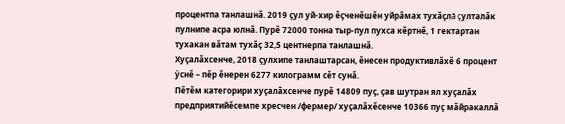процентпа танлашнă. 2019 çул уй-хир ĕçченĕшĕн уйрăмах тухăçлă çулталăк пулнипе асра юлнă. Пурĕ 72000 тонна тыр-пул пухса кĕртнĕ, 1 гектартан тухакан вăтам тухăç 32,5 центнерпа танлашнă.
Хуçалăхсенче, 2018 çулхипе танлаштарсан, ĕнесен продуктивлăхĕ 6 процент ÿснĕ – пĕр ĕнерен 6277 килограмм сĕт сунă.
Пĕтĕм категорири хуçалăхсенче пурĕ 14809 пуç, çав шутран ял хуçалăх предприятийĕсемпе хресчен /фермер/ хуçалăхĕсенче 10366 пуç мăйракаллă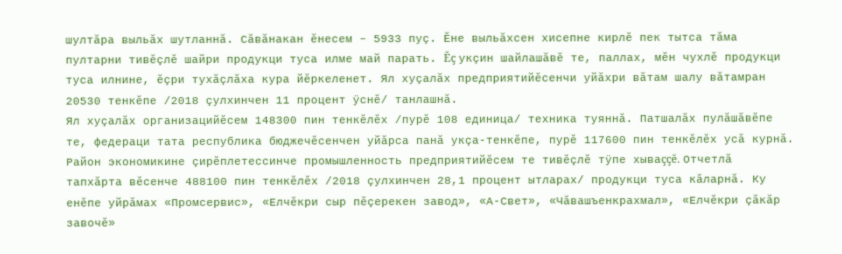шултăра выльăх шутланнă. Сăвăнакан ĕнесем – 5933 пуç. Ĕне выльăхсен хисепне кирлĕ пек тытса тăма пултарни тивĕçлĕ шайри продукци туса илме май парать. Ĕç укçин шайлашăвĕ те, паллах, мĕн чухлĕ продукци туса илнине, ĕçри тухăçлăха кура йĕркеленет. Ял хуçалăх предприятийĕсенчи уйăхри вăтам шалу вăтамран 20530 тенкĕпе /2018 çулхинчен 11 процент ÿснĕ/ танлашнă.
Ял хуçалăх организацийĕсем 148300 пин тенкĕлĕх /пурĕ 108 единица/ техника туяннă. Патшалăх пулăшăвĕпе те, федераци тата республика бюджечĕсенчен уйăрса панă укçа-тенкĕпе, пурĕ 117600 пин тенкĕлĕх усă курнă.
Район экономикине çирĕплетессинче промышленность предприятийĕсем те тивĕçлĕ тÿпе хываççĕ. Отчетлă тапхăрта вĕсенче 488100 пин тенкĕлĕх /2018 çулхинчен 28,1 процент ытларах/ продукци туса кăларнă. Ку енĕпе уйрăмах «Промсервис», «Елчĕкри сыр пĕçерекен завод», «А-Свет», «Чăвашъенкрахмал», «Елчĕкри çăкăр завочĕ»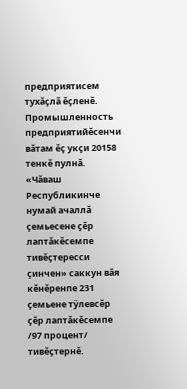предприятисем тухăçлă ĕçленĕ. Промышленность предприятийĕсенчи вăтам ĕç укçи 20158 тенкĕ пулнă.
«Чăваш Республикинче нумай ачаллă çемьесене çĕр лаптăкĕсемпе тивĕçтересси çинчен» саккун вăя кĕнĕренпе 231 çемьене тÿлевсĕр çĕр лаптăкĕсемпе /97 процент/ тивĕçтернĕ.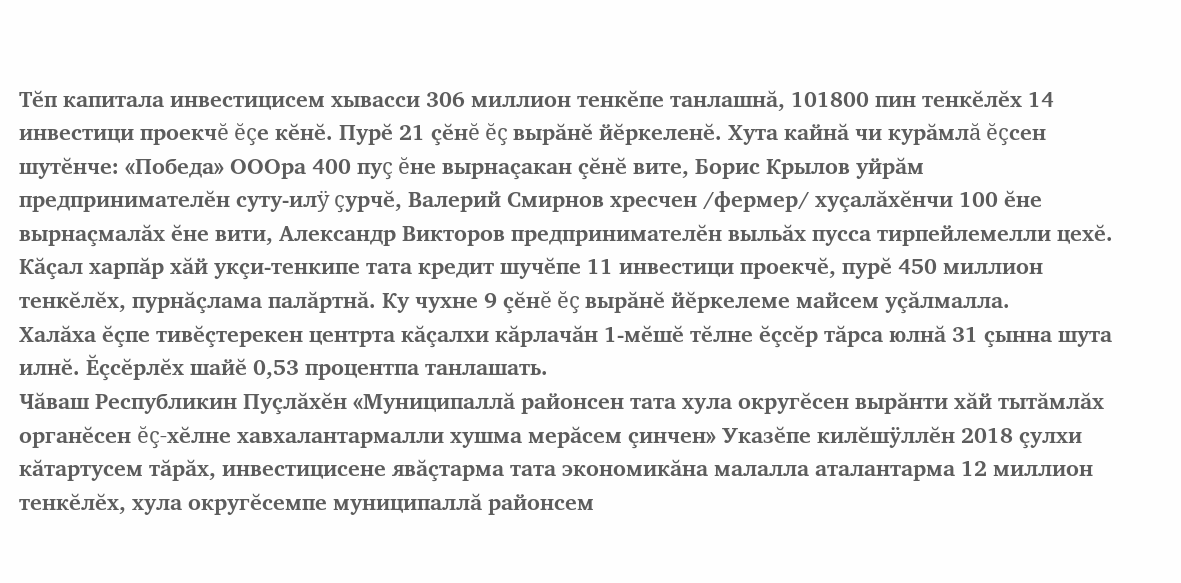Тĕп капитала инвестицисем хывасси 306 миллион тенкĕпе танлашнă, 101800 пин тенкĕлĕх 14 инвестици проекчĕ ĕçе кĕнĕ. Пурĕ 21 çĕнĕ ĕç вырăнĕ йĕркеленĕ. Хута кайнă чи курăмлă ĕçсен шутĕнче: «Победа» ОООра 400 пуç ĕне вырнаçакан çĕнĕ вите, Борис Крылов уйрăм предпринимателĕн суту-илÿ çурчĕ, Валерий Смирнов хресчен /фермер/ хуçалăхĕнчи 100 ĕне вырнаçмалăх ĕне вити, Александр Викторов предпринимателĕн выльăх пусса тирпейлемелли цехĕ.
Кăçал харпăр хăй укçи-тенкипе тата кредит шучĕпе 11 инвестици проекчĕ, пурĕ 450 миллион тенкĕлĕх, пурнăçлама палăртнă. Ку чухне 9 çĕнĕ ĕç вырăнĕ йĕркелеме майсем уçăлмалла.
Халăха ĕçпе тивĕçтерекен центрта кăçалхи кăрлачăн 1-мĕшĕ тĕлне ĕçсĕр тăрса юлнă 31 çынна шута илнĕ. Ĕçсĕрлĕх шайĕ 0,53 процентпа танлашать.
Чăваш Республикин Пуçлăхĕн «Муниципаллă районсен тата хула округĕсен вырăнти хăй тытăмлăх органĕсен ĕç-хĕлне хавхалантармалли хушма мерăсем çинчен» Указĕпе килĕшÿллĕн 2018 çулхи кăтартусем тăрăх, инвестицисене явăçтарма тата экономикăна малалла аталантарма 12 миллион тенкĕлĕх, хула округĕсемпе муниципаллă районсем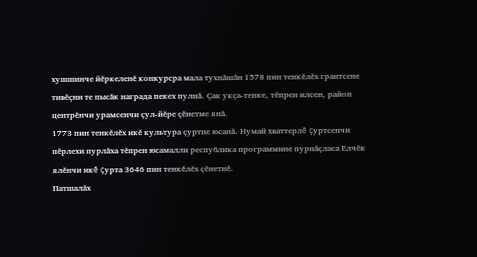хушшинче йĕркеленĕ конкурсра мала тухнăшăн 1578 пин тенкĕлĕх грантсене тивĕçни те пысăк награда пекех пулнă. Çак укçа-тенке, тĕпрен илсен, район центрĕнчи урамсенчи çул-йĕре çĕнетме янă.
1773 пин тенкĕлĕх икĕ культура çуртне юсанă. Нумай хваттерлĕ çуртсенчи пĕрлехи пурлăха тĕпрен юсамалли республика программине пурнăçласа Елчĕк ялĕнчи икĕ çурта 3646 пин тенкĕлĕх çĕнетнĕ.
Патшалăх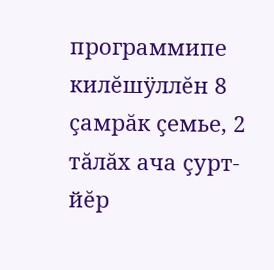программипе килĕшÿллĕн 8 çамрăк çемье, 2 тăлăх ача çурт-йĕр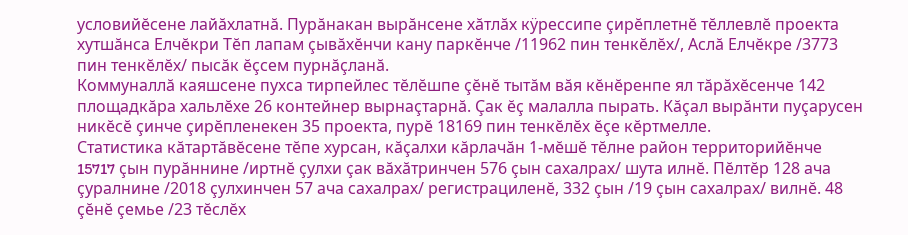условийĕсене лайăхлатнă. Пурăнакан вырăнсене хăтлăх кÿрессипе çирĕплетнĕ тĕллевлĕ проекта хутшăнса Елчĕкри Тĕп лапам çывăхĕнчи кану паркĕнче /11962 пин тенкĕлĕх/, Аслă Елчĕкре /3773 пин тенкĕлĕх/ пысăк ĕçсем пурнăçланă.
Коммуналлă каяшсене пухса тирпейлес тĕлĕшпе çĕнĕ тытăм вăя кĕнĕренпе ял тăрăхĕсенче 142 площадкăра хальлĕхе 26 контейнер вырнаçтарнă. Çак ĕç малалла пырать. Кăçал вырăнти пуçарусен никĕсĕ çинче çирĕпленекен 35 проекта, пурĕ 18169 пин тенкĕлĕх ĕçе кĕртмелле.
Статистика кăтартăвĕсене тĕпе хурсан, кăçалхи кăрлачăн 1-мĕшĕ тĕлне район территорийĕнче 15717 çын пурăннине /иртнĕ çулхи çак вăхăтринчен 576 çын сахалрах/ шута илнĕ. Пĕлтĕр 128 ача çуралнине /2018 çулхинчен 57 ача сахалрах/ регистрациленĕ, 332 çын /19 çын сахалрах/ вилнĕ. 48 çĕнĕ çемье /23 тĕслĕх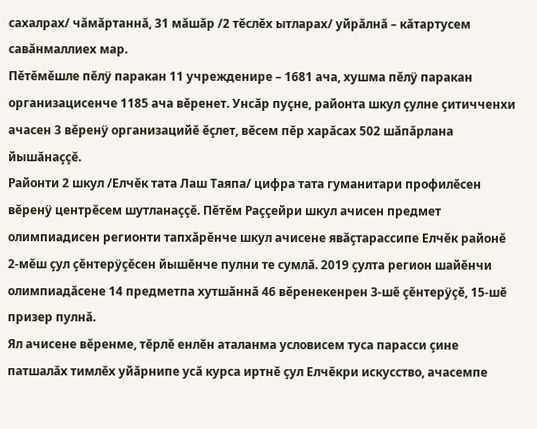сахалрах/ чăмăртаннă, 31 мăшăр /2 тĕслĕх ытларах/ уйрăлнă – кăтартусем савăнмаллиех мар.
Пĕтĕмĕшле пĕлÿ паракан 11 учрежденире – 1681 ача, хушма пĕлÿ паракан организацисенче 1185 ача вĕренет. Унсăр пуçне, районта шкул çулне çитичченхи ачасен 3 вĕренÿ организацийĕ ĕçлет, вĕсем пĕр харăсах 502 шăпăрлана йышăнаççĕ.
Районти 2 шкул /Елчĕк тата Лаш Таяпа/ цифра тата гуманитари профилĕсен вĕренÿ центрĕсем шутланаççĕ. Пĕтĕм Раççейри шкул ачисен предмет олимпиадисен регионти тапхăрĕнче шкул ачисене явăçтарассипе Елчĕк районĕ 2-мĕш çул çĕнтерÿçĕсен йышĕнче пулни те сумлă. 2019 çулта регион шайĕнчи олимпиадăсене 14 предметпа хутшăннă 46 вĕренекенрен 3-шĕ çĕнтерÿçĕ, 15-шĕ призер пулнă.
Ял ачисене вĕренме, тĕрлĕ енлĕн аталанма условисем туса парасси çине патшалăх тимлĕх уйăрнипе усă курса иртнĕ çул Елчĕкри искусство, ачасемпе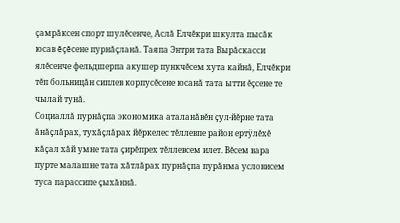çамрăксен спорт шулĕсенче, Аслă Елчĕкри шкулта пысăк юсав ĕçĕсене пурнăçланă. Таяпа Энтри тата Вырăскасси ялĕсенче фельдшерпа акушер пункчĕсем хута кайнă, Елчĕкри тĕп больницăн сиплев корпусĕсене юсанă тата ытти ĕçсене те чылай тунă.
Социаллă пурнăçпа экономика аталанăвĕн çул-йĕрне тата ăнăçлăрах, тухăçлăрах йĕркелес тĕллевпе район ертÿлĕхĕ кăçал хăй умне тата çирĕпрех тĕллевсем илет. Вĕсем вара пурте малашне тата хăтлăрах пурнăçпа пурăнма условисем туса парассипе çыхăннă.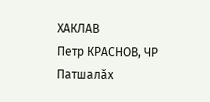ХАКЛАВ
Петр КРАСНОВ, ЧР Патшалăх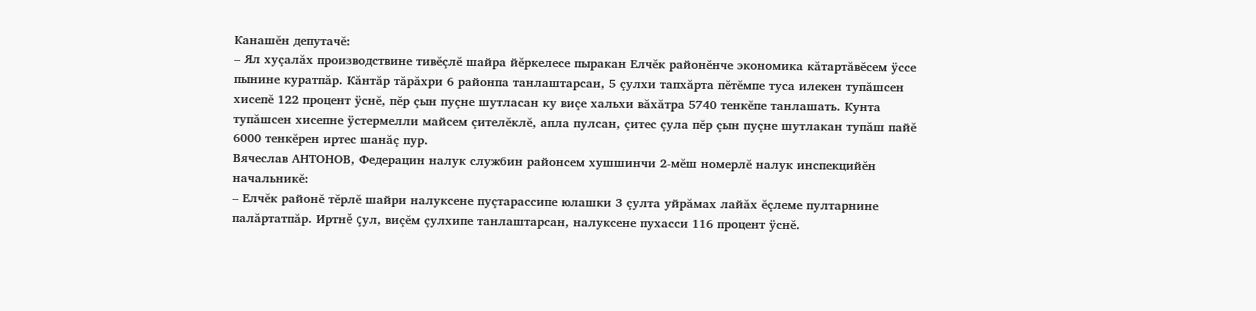Канашĕн депутачĕ:
– Ял хуçалăх производствине тивĕçлĕ шайра йĕркелесе пыракан Елчĕк районĕнче экономика кăтартăвĕсем ÿссе пынине куратпăр. Кăнтăр тăрăхри 6 районпа танлаштарсан, 5 çулхи тапхăрта пĕтĕмпе туса илекен тупăшсен хисепĕ 122 процент ÿснĕ, пĕр çын пуçне шутласан ку виçе хальхи вăхăтра 5740 тенкĕпе танлашать. Кунта тупăшсен хисепне ÿстермелли майсем çителĕклĕ, апла пулсан, çитес çула пĕр çын пуçне шутлакан тупăш пайĕ 6000 тенкĕрен иртес шанăç пур.
Вячеслав АНТОНОВ, Федерацин налук службин районсем хушшинчи 2-мĕш номерлĕ налук инспекцийĕн начальникĕ:
– Елчĕк районĕ тĕрлĕ шайри налуксене пуçтарассипе юлашки 3 çулта уйрăмах лайăх ĕçлеме пултарнине палăртатпăр. Иртнĕ çул, виçĕм çулхипе танлаштарсан, налуксене пухасси 116 процент ÿснĕ.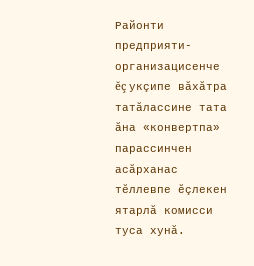Районти предприяти-организацисенче ĕç укçипе вăхăтра татăлассине тата ăна «конвертпа» парассинчен асăрханас тĕллевпе ĕçлекен ятарлă комисси туса хунă.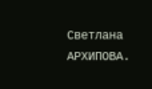Светлана АРХИПОВА.